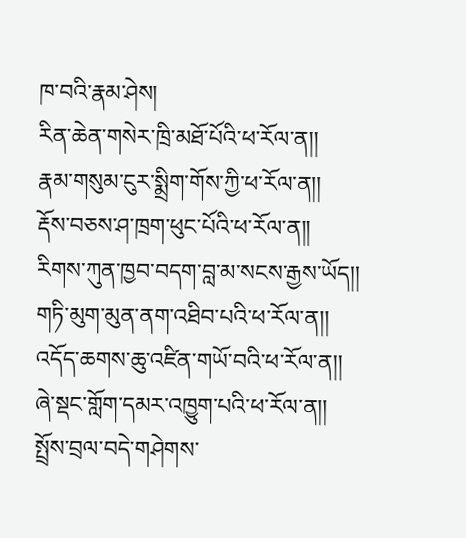ཁ་བའི་རྣམ་ཤེས།
རིན་ཆེན་གསེར་ཁྲི་མཐོ་པོའི་ཕ་རོལ་ན།།
རྣམ་གསུམ་ངུར་སྨྲིག་གོས་ཀྱི་ཕ་རོལ་ན།།
རྡོས་བཅས་ཤ་ཁྲག་ཕུང་པོའི་ཕ་རོལ་ན།།
རིགས་ཀུན་ཁྱབ་བདག་བླ་མ་སངས་རྒྱས་ཡོད།།
གཏི་མུག་མུན་ནག་འཐིབ་པའི་ཕ་རོལ་ན།།
འདོད་ཆགས་ཆུ་འཛིན་གཡོ་བའི་ཕ་རོལ་ན།།
ཞེ་སྡང་གློག་དམར་འཁྱུག་པའི་ཕ་རོལ་ན།།
སྤྲོས་བྲལ་བདེ་གཤེགས་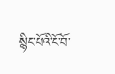སྙིང་པོའི་ངོ་བོ་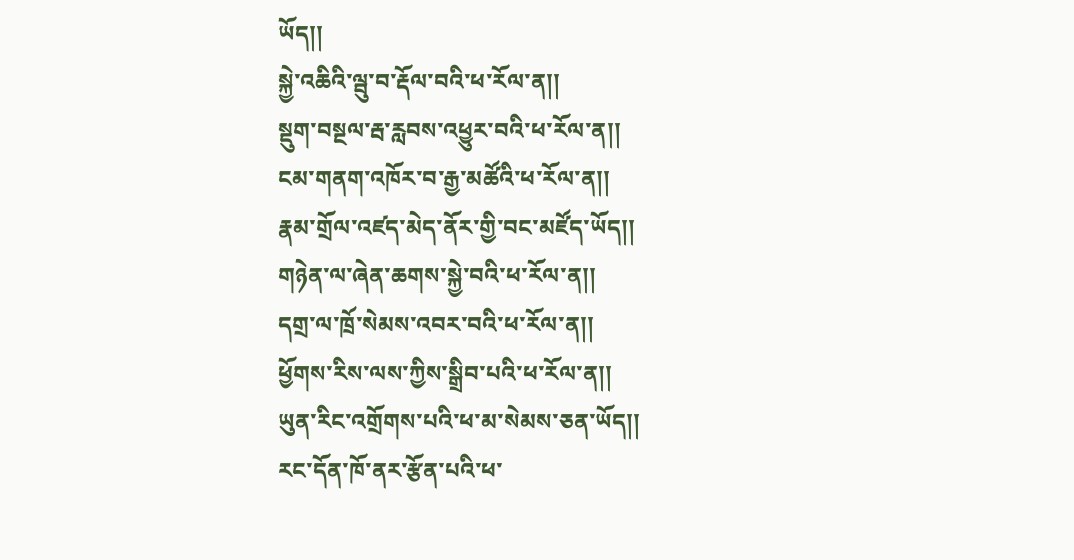ཡོད།།
སྐྱེ་འཆིའི་ལྦུ་བ་རྡོལ་བའི་ཕ་རོལ་ན།།
སྡུག་བསྔལ་རྦ་རླབས་འཕྱུར་བའི་ཕ་རོལ་ན།།
ངམ་གནག་འཁོར་བ་རྒྱ་མཚོའི་ཕ་རོལ་ན།།
རྣམ་གྲོལ་འཛད་མེད་ནོར་གྱི་བང་མཛོད་ཡོད།།
གཉེན་ལ་ཞེན་ཆགས་སྐྱེ་བའི་ཕ་རོལ་ན།།
དགྲ་ལ་ཁྲོ་སེམས་འབར་བའི་ཕ་རོལ་ན།།
ཕྱོགས་རིས་ལས་ཀྱིས་སྒྲིབ་པའི་ཕ་རོལ་ན།།
ཡུན་རིང་འགྲོགས་པའི་ཕ་མ་སེམས་ཅན་ཡོད།།
རང་དོན་ཁོ་ནར་རྩོན་པའི་ཕ་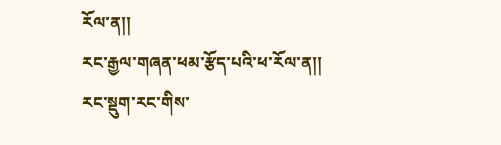རོལ་ན།།
རང་རྒྱལ་གཞན་ཕམ་རྩོད་པའི་ཕ་རོལ་ན།།
རང་སྡུག་རང་གིས་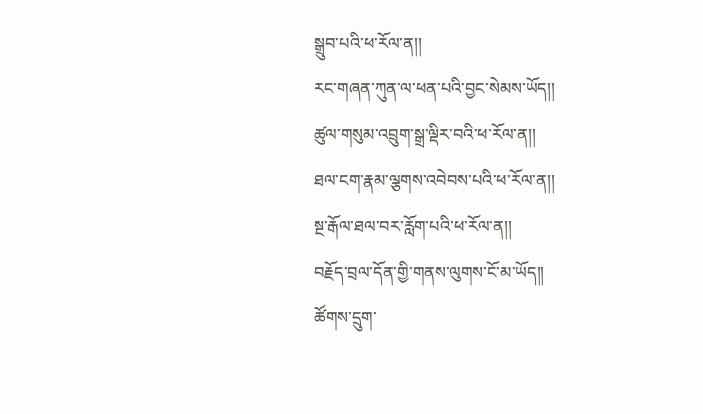སྒྲུབ་པའི་ཕ་རོལ་ན།།
རང་གཞན་ཀུན་ལ་ཕན་པའི་བྱང་སེམས་ཡོད།།
ཚུལ་གསུམ་འབྲུག་སྒྲ་ལྡིར་བའི་ཕ་རོལ་ན།།
ཐལ་ངག་རྣམ་ལྕགས་འབེབས་པའི་ཕ་རོལ་ན།།
སྔ་རྒོལ་ཐལ་བར་རློག་པའི་ཕ་རོལ་ན།།
བརྗོད་བྲལ་དོན་གྱི་གནས་ལུགས་ངོ་མ་ཡོད།།
ཚོགས་དྲུག་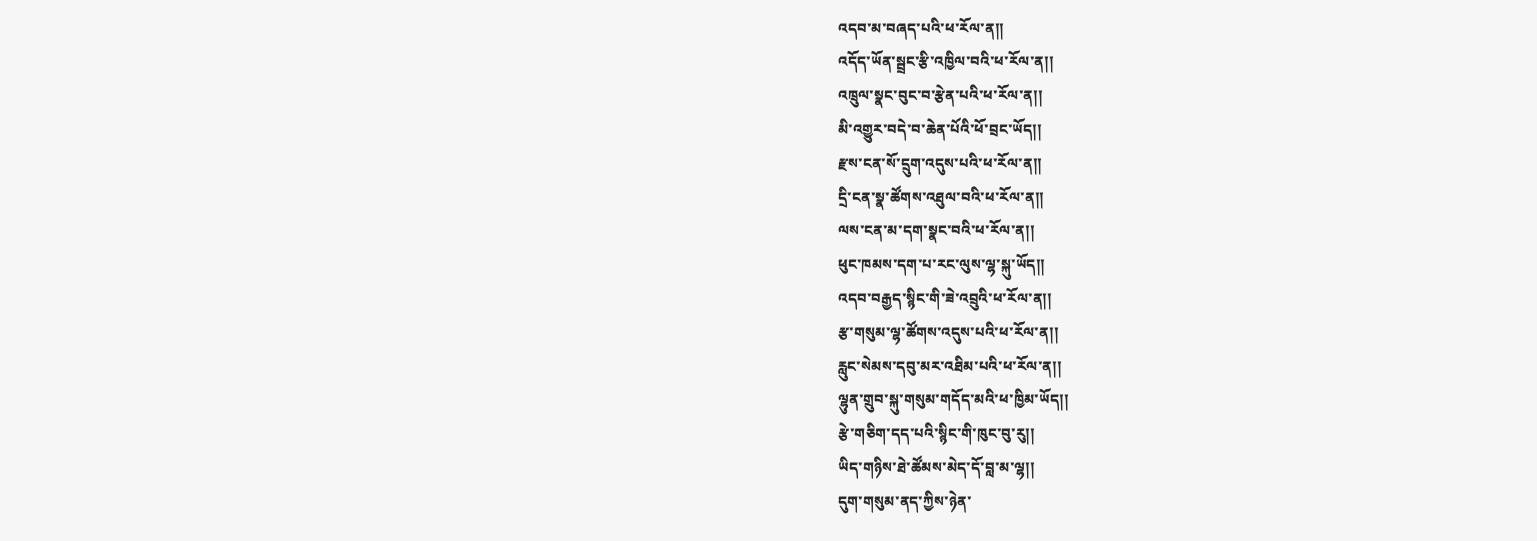འདབ་མ་བཞད་པའི་ཕ་རོལ་ན།།
འདོད་ཡོན་སྦྲང་རྩི་འཁྱིལ་བའི་ཕ་རོལ་ན།།
འཁྲུལ་སྣང་བུང་བ་རྩེན་པའི་ཕ་རོལ་ན།།
མི་འགྱུར་བདེ་བ་ཆེན་པོའི་ཕོ་བྲང་ཡོད།།
རྫས་ངན་སོ་དྲུག་འདུས་པའི་ཕ་རོལ་ན།།
དྲི་ངན་སྣ་ཚོགས་འཐུལ་བའི་ཕ་རོལ་ན།།
ལས་ངན་མ་དག་སྣང་བའི་ཕ་རོལ་ན།།
ཕུང་ཁམས་དག་པ་རང་ལུས་ལྷ་སྐུ་ཡོད།།
འདབ་བརྒྱད་སྙིང་གི་ཟེ་འབྲུའི་ཕ་རོལ་ན།།
རྩ་གསུམ་ལྷ་ཚོགས་འདུས་པའི་ཕ་རོལ་ན།།
རླུང་སེམས་དབུ་མར་འཐིམ་པའི་ཕ་རོལ་ན།།
ལྷུན་གྲུབ་སྐུ་གསུམ་གདོད་མའི་ཕ་ཁྱིམ་ཡོད།།
རྩེ་གཅིག་དད་པའི་སྙིང་གི་ཁུང་བུ་རུ།།
ཡིད་གཉིས་ཐེ་ཚོམས་མེད་དོ་བླ་མ་ལྷ།།
དུག་གསུམ་ནད་ཀྱིས་ཉེན་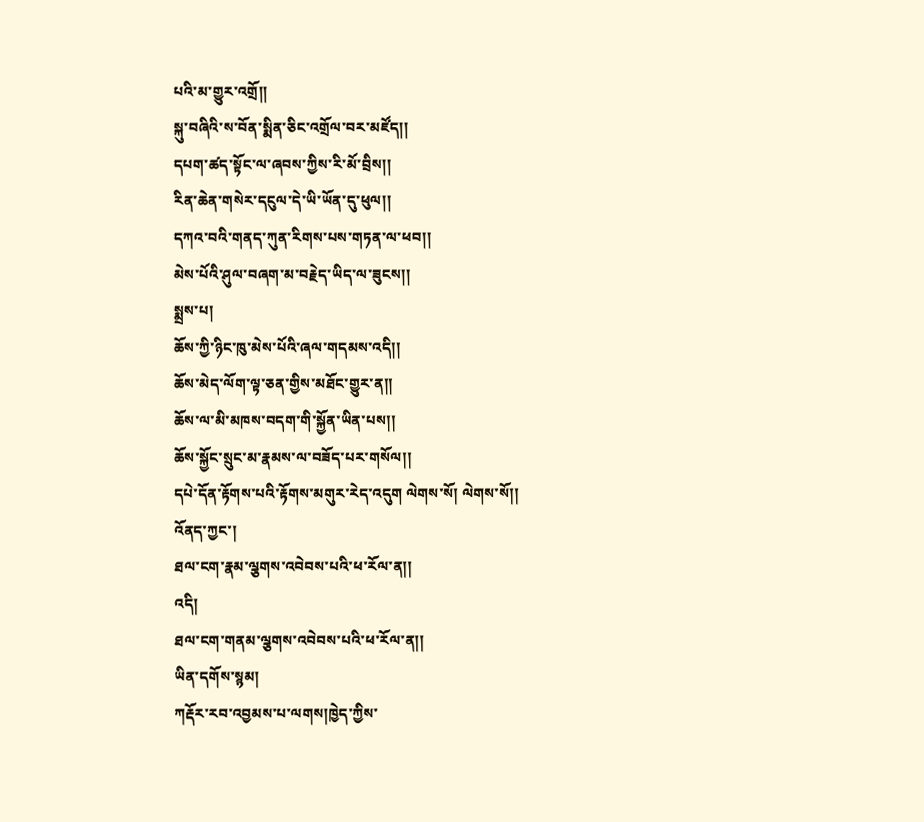པའི་མ་གྱུར་འགྲོ།།
སྐུ་བཞིའི་ས་བོན་སྨིན་ཅིང་འགྲོལ་བར་མཛོད།།
དཔག་ཚད་སྟོང་ལ་ཞབས་ཀྱིས་རི་མོ་བྲིས།།
རིན་ཆེན་གསེར་དངུལ་དེ་ཡི་ཡོན་དུ་ཕུལ།།
དཀའ་བའི་གནད་ཀུན་རིགས་པས་གཏན་ལ་ཕབ།།
མེས་པོའི་ཤུལ་བཞག་མ་བརྗེད་ཡིད་ལ་ཟུངས།།
སྨྲས་པ།
ཆོས་ཀྱི་ཉིང་ཁུ་མེས་པོའི་ཞལ་གདམས་འདི།།
ཆོས་མེད་ལོག་ལྟ་ཅན་གྱིས་མཐོང་གྱུར་ན།།
ཆོས་ལ་མི་མཁས་བདག་གི་སྐྱོན་ཡིན་པས།།
ཆོས་སྐྱོང་སྲུང་མ་རྣམས་ལ་བཟོད་པར་གསོལ།།
དཔེ་དོན་རྟོགས་པའི་རྟོགས་མགུར་རེད་འདུག ལེགས་སོ། ལེགས་སོ།།
འོནད་ཀྱང་།
ཐལ་ངག་རྣམ་ལྕགས་འབེབས་པའི་ཕ་རོལ་ན།།
འདི།
ཐལ་ངག་གནམ་ལྕགས་འབེབས་པའི་ཕ་རོལ་ན།།
ཡིན་དགོས་སྙམ།
ཀརྡོར་རབ་འབྱམས་པ་ལགས།ཁྱེད་ཀྱིས་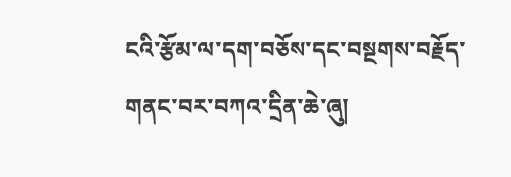ངའི་རྩོམ་ལ་དག་བཅོས་དང་བསྔགས་བརྗོད་གནང་བར་བཀའ་དྲིན་ཆེ་ཞུ།